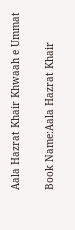Aala Hazrat Khair Khwaah e Ummat

Book Name:Aala Hazrat Khair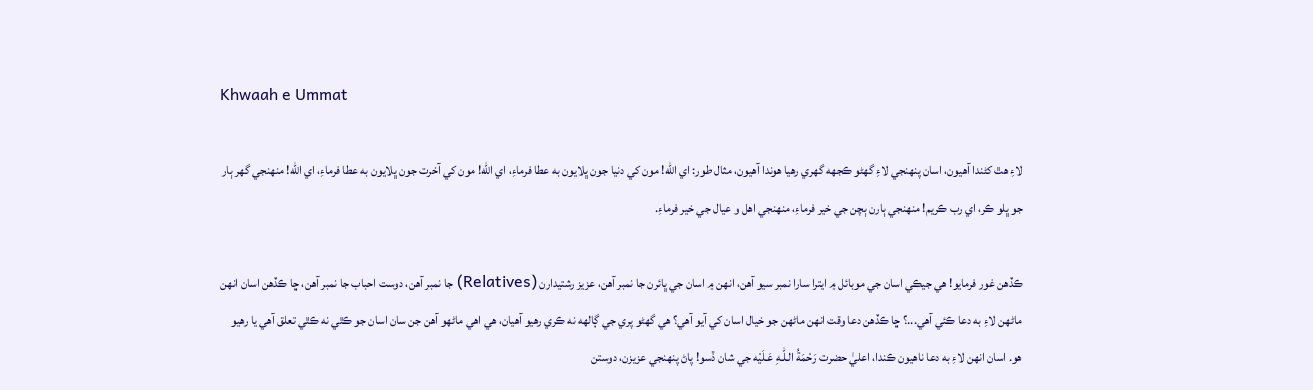Khwaah e Ummat

لاءِ هٿ کڻندا آهيون، اسان پنهنجي لاءِ گهڻو ڪجهه گهري رهيا هوندا آهيون، مثال طور: اي الله! مون کي دنيا جون ڀلايون به عطا فرماءِ، اي الله! مون کي آخرت جون ڀلايون به عطا فرماءِ، اي الله! منهنجي گهر ٻار جو ڀلو ڪر، اي رب ڪريم! منهنجي ٻارن ٻچن جي خير فرماءِ، منهنجي اهل و عيال جي خير فرماءِ.

ڪڏهن غور فرمايو! هي جيڪي اسان جي موبائل ۾ ايترا سارا نمبر سيو آهن، انهن ۾ اسان جي ڀائرن جا نمبر آهن، عزيز رشتيدارن (Relatives) جا نمبر آهن، دوست احباب جا نمبر آهن، ڇا ڪڏهن اسان انهن ماڻهن لاءِ به دعا ڪئي آهي...؟ ڇا ڪڏهن دعا وقت انهن ماڻهن جو خيال اسان کي آيو آهي؟ هي گهڻو پري جي ڳالهه نه ڪري رهيو آهيان، هي اهي ماڻهو آهن جن سان اسان جو ڪٿي نه ڪٿي تعلق آهي يا رهيو هو. اسان انهن لاءِ به دعا ناهيون ڪندا، اعليٰ حضرت رَحْمَةُ الـلّٰـهِ عَـلَيْه جي شان ڏسو! پاڻ پنهنجي عزيزن، دوستن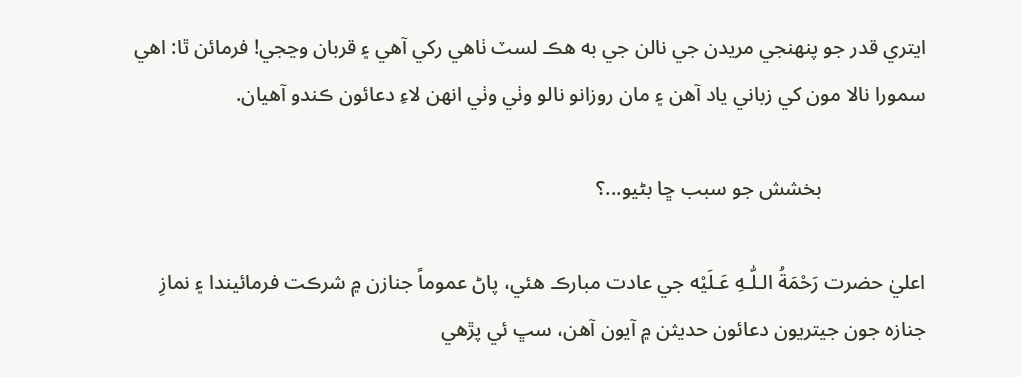ايتري قدر جو پنهنجي مريدن جي نالن جي به هڪ لسٽ ٺاهي رکي آهي ۽ قربان وڃجي! فرمائن ٿا: اهي سمورا نالا مون کي زباني ياد آهن ۽ مان روزانو نالو وٺي وٺي انهن لاءِ دعائون ڪندو آهيان.

                    بخشش جو سبب ڇا بڻيو...؟

اعليٰ حضرت رَحْمَةُ الـلّٰـهِ عَـلَيْه جي عادت مبارڪ هئي، پاڻ عموماً جنازن ۾ شرڪت فرمائيندا ۽ نمازِ جنازه جون جيتريون دعائون حديثن ۾ آيون آهن، سڀ ئي پڙهي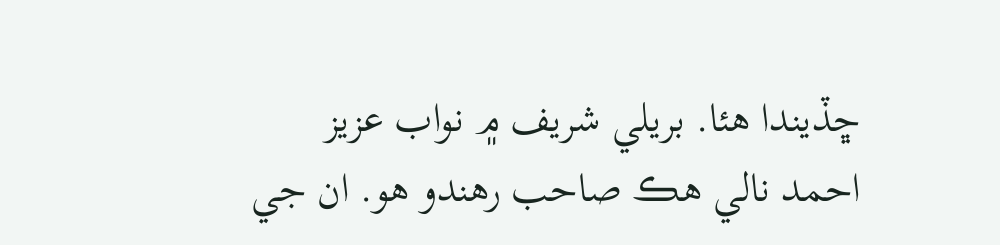ڇڏيندا هئا. بريلي شريف ۾ نواب عزيز احمد نالي هڪ صاحب رهندو هو. ان جي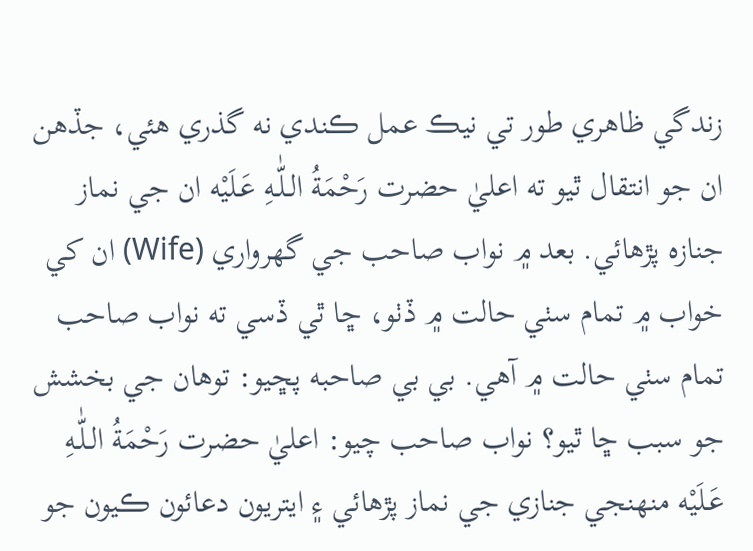زندگي ظاهري طور تي نيڪ عمل ڪندي نه گذري هئي، جڏهن ان جو انتقال ٿيو ته اعليٰ حضرت رَحْمَةُ الـلّٰـهِ عَـلَيْه ان جي نماز جنازه پڙهائي. بعد ۾ نواب صاحب جي گهرواري (Wife) ان کي خواب ۾ تمام سٺي حالت ۾ ڏٺو، ڇا ٿي ڏسي ته نواب صاحب تمام سٺي حالت ۾ آهي. بي بي صاحبه پڇيو: توهان جي بخشش جو سبب ڇا ٿيو؟ نواب صاحب چيو: اعليٰ حضرت رَحْمَةُ الـلّٰـهِ عَـلَيْه منهنجي جنازي جي نماز پڙهائي ۽ ايتريون دعائون ڪيون جو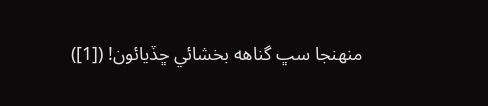منهنجا سڀ گناهه بخشائي ڇڏيائون! ([1])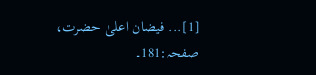[1]... فیضان اعلیٰ حضرت، صفحہ:181۔